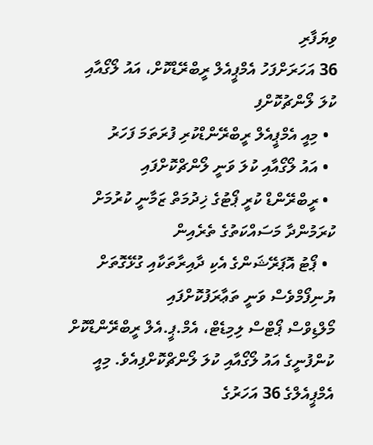ވިޔަފާރި
36 އަހަރަށްފަހު އެމްޕީއެލް ރީބްރޭޑްކޮށް، އައު ލޯގޯއާއި ކުލަ ލޯންޗުކޮށްފި
  • މިއީ އެމްޕީއެލް ރީބްރޭންޑްކުރި ފުރަތަމަ ފަހަރު
  • އައު ލޯގޯއާއި ކުލަ ވަނީ ލޯންޗްކޮށްފައި
  • ރީބްރޭންޑް ކުރީ ޕޯޓުގެ ޚިދުމަތް ޒަމާނީ ކުރުމަށް ކުރަމުންދާ މަސައްކަތުގެ ތެރެއިން
  • ޕޯޓު އޮޕަރޭޝަންގެ އެކި ދާއިރާތަކާއި ގުޅޭގޮތަށް ޔުނިފޯމްވެސް ވަނީ ތަޢާރަފުކޮށްފައި
މޯލްޑިވްސް ޕޯޓްސް ލިމިޑެޓް، އެމް.ޕީ.އެލް ރީބްރޭންޑްކޮށް ކުންފުނީގެ އައު ލޯގޯއާއި ކުލަ ލޯންޗްކޮށްފިއެވެ. މިއީ އެމްޕީއެލްގެ 36 އަހަރުގެ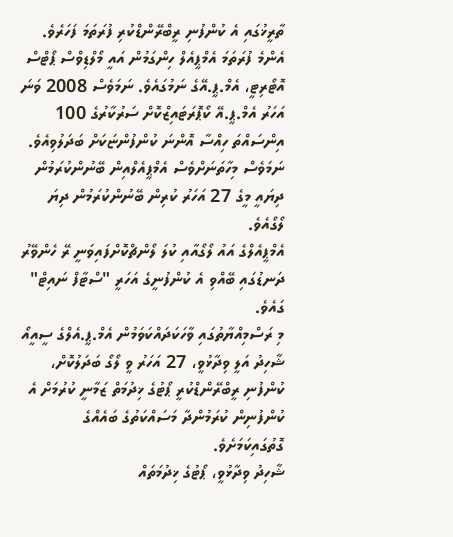ތާރީޚުގައި އެ ކުންފުނި ރީބްރޭންޑްކުރި ފުރަތަމަ ފަހަރެވެ.
އެންމެ ފުރަތަމަ އެމްޕީއެލް ހިންގަމުން އައީ މޯލްޑިވްސް ޕޯޓްސް އޮޓޯރިޓީ، އެމް.ޕީ.އޭގެ ނަމުގައެވެ. ނަމަވެސް 2008 ވަނަ އަހަރު އެމް.ޕީ.އޭ ކޯޕޮރަޓައިޒްކޮށް ސަރުކާރުގެ 100 އިންސައްތަ ހިއްސާ އޮންނަ ކުންފުންޏަކަށް ބަދަލުވިއެވެ. ނަމަވެސް މިހާތަނަށްވެސް އެމްޕީއެލްއިން ބޭނުންކުރަމުން ދިޔައީ މީގެ 27 އަހަރު ކުރިން ބޭނުންކުރަމުން ދިޔަ ލޯގޯއެވެ.
އެމްޕީއެލްގެ އައު ލޯގޯއާއި ކުލަ ލޯންޗްކޮށްފައިވަނީ ރޭ ހެންވޭރު ދަނޑުގައި ބޭއްވި އެ ކުންފުނީގެ އަހަރީ "ސްޓާފް ނައިޓް" ގައެވެ.
މި ރަސްމިއްޔާތުގައި ވާހަކަދައްކަވަމުން އެމް.ޕީ.އެލްގެ ސީއީއޯ ޝާހިދު އަލީ ވިދާޅުވީ، 27 އަހަރު ވީ ލޯގޯ ބަދަލުކޮށް، ކުންފުނި ރީބްރޭންޑްކުރީ ޕޯޓުގެ ޚިދުމަތް ޒަމާނީ ކުރުމަށް އެ ކުންފުނިން ކުރަމުންދާ މަސައްކަތުގެ ބައެއްގެ ގޮތުގައިކަމަށެވެ.
ޝާހިދު ވިދާޅުވީ، ޕޯޓުގެ ޚިދުމަތައް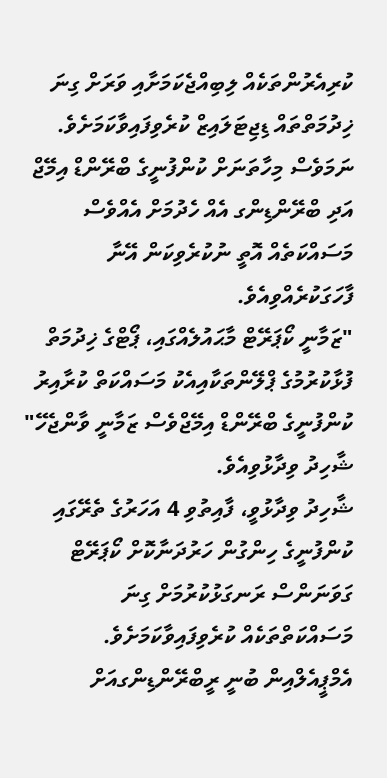ކުރިއެރުންތަކެއް ލިބިއްޖެކަމަށާއި ވަރަށް ގިނަ ޚިދުމަތްތައް ޑިޖިޓަލައިޒް ކުރެވިފައިވާކަމަށެވެ. ނަމަވެސް މިހާތަނަށް ކުންފުނީގެ ބްރޭންޑް އިމޭޖް އަދި ބްރޭންޑިންގ އެއް ހެދުމަށް އެއްވެސް މަސައްކަތެއް އޮތީ ނުކުރެވިކަން އޭނާ ފާހަގަކުރެއްވިއެވެ.
"ޒަމާނީ ކޯޕަރޭޓް މާޙައުލެއްގައި، ޕޯޓްގެ ޚިދުމަތް ފުޅާކުރުމުގެ ޕްލޭންތަކާއިއެކު މަސައްކަތް ކުރާއިރު ކުންފުނީގެ ބްރޭންޑް އިމޭޖްވެސް ޒަމާނީ ވާންޖެހޭ" ޝާހިދު ވިދާޅުވިއެވެ.
ޝާހިދު ވިދާޅުވީ، ފާއިތުވި 4 އަހަރުގެ ތެރޭގައި ކުންފުނީގެ ހިންގުން ހަރުދަނާކޮށް ކޯޕަރޭޓް ގަވަނަންސް ރަނގަޅުކުރުމަށް ގިނަ މަސައްކަތްތަކެއް ކުރެވިފައިވާކަމަށެވެ.
އެމްޕީއެލްއިން ބުނީ ރީބްރޭންޑިންގއަށް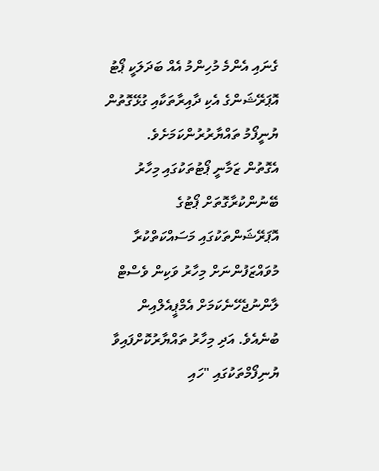ގެނައި އެންމެ މުހިންމު އެއް ބަދަލަކީ ޕޯޓު އޮޕަރޭޝަންގެ އެކި ދާއިރާތަކާއި ގުޅޭގޮތުން ޔުނީފޯމު ތައްޔާރުރުންކަމަށެވެ.
އެގޮތުން ޒަމާނީ ޕޯޓުތަކުގައި މިހާރު ބޭނުންކުރާގޮތަށް ޕޯޓުގެ އޮޕަރޭޝަންތަކުގައި މަސައްކަތްކުރާ މުވައްޒަފުންނަށް މިހާރު ވަކިން ވެސްޓް ލާންނުޖެހޭނެކަމަށް އެމްޕީއެލްއިން ބުނެއެވެ. އަދި މިހާރު ތައްޔާރުކޮށްފައިވާ ޔުނިފޯމްތަކުގައި "ހައި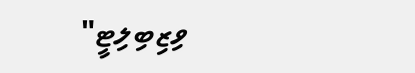ވިޒިބިލިޓީ"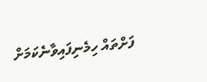ފަށްތައް ހިމެނިފައިވާނެކަމަށް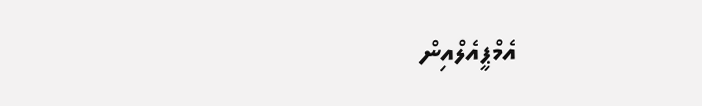އެމްޕީއެލްއިން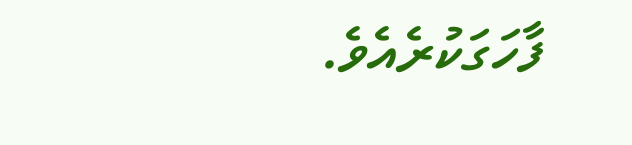ފާހަގަކުރެއެވެ.